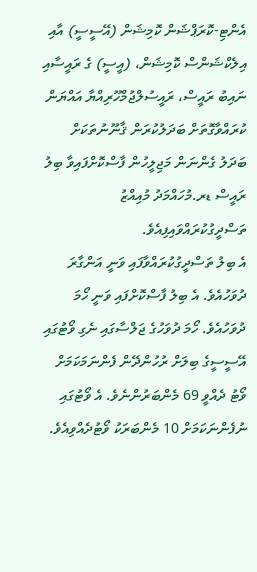އެންޓި-ކޮރަޕްޝަން ކޮމިޝަން (އޭސީސީ) އާއި އިލެކްޝަންސް ކޮމިޝަން، (އީސީ) ގެ ރައީސާއި ނައިބު ރައީސް، ރައީސުލްޖުމްހޫރިއްޔާ އައްޔަން ކުރައްވާގޮތަށް ބަދަލުކުރަން ޤާނޫނުތަކަށް ބަދަލު ގެންނަން މަޖިލީހުން ފާސްކޮށްފައިވާ ބިލު ރައީސް ޑރ.މުހައްމަދު މުއިއްޒު ތަސްދީގުކުރައްވައިފިއެވެ.
އެ ބިލު ތަސްދީގުކުރައްވާފައި ވަނީ އަންގާރަ ދުވަހުއެވެ. އެ ބިލު ފާސްކޮށްފައި ވަނީ ހޯމަ ދުވަހުއެވެ. ހޯމަ ދުވަހުގެ ޖަލްސާގައި ނެގި ވޯޓުގައި އޭސީސީގެ ބިލަށް ރުހުންދޭން ފެންނަމަކަމަށް ވޯޓު ދެއްވީ 69 މެންބަރުންނެވެ. އެ ވޯޓުގައި ނުފެންނަކަމަށް 10 މެންބަރަކު ވޯޓުދެއްވިއެވެ.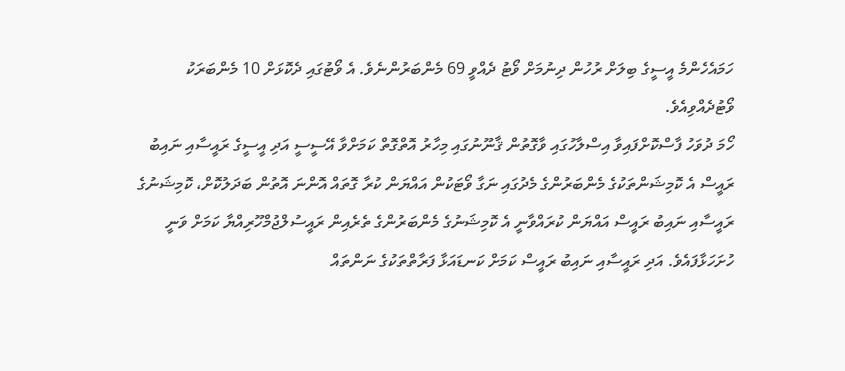ހަމައެހެންމެ އީސީގެ ބިލަށް ރުހުން ދިނުމަށް ވޯޓު ދެއްވީ 69 މެންބަރުންނެވެ. އެ ވޯޓުގައި ދެކޮޅަށް 10 މެންބަރަކު ވޯޓުދެއްވިއެވެ.
ހޯމަ ދުވަހު ފާސްކޮށްފައިވާ އިސްލާހުގައި ވާގޮތުން ޤާނޫނުގައި މިހާރު އޮތްގޮތް ކަމަށްވާ އޭސީސީ އަދި އީސީގެ ރައީސާއި ނައިބު ރައީސް އެ ކޮމިޝަންތަކުގެ މެންބަރުންގެ މެދުގައި ނަގާ ވޯޓަކުން އައްޔަން ކުރާ ގޮތައް އޮންނަ އޮތުން ބަދަލުކޮށް، ކޮމިޝަނުގެ ރައީސާއި ނައިބު ރައީސް އައްޔަން ކުރައްވާނީ އެ ކޮމިޝަނުގެ މެންބަރުންގެ ތެރެއިން ރައީސުލްޖުމްހޫރިއްޔާ ކަމަށް ވަނީ ހުށަހަޅާފައެވެ. އަދި ރައީސާއި ނައިބު ރައީސް ކަމަށް ކަނޑައަޅާ ފަރާތްތަކުގެ ނަންތައް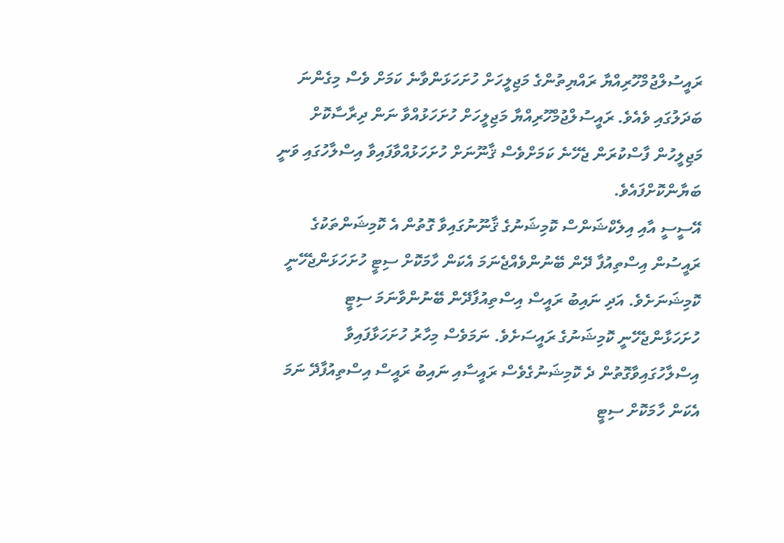ރައީސުލްޖުމްހޫރިއްޔާ ރައްޔިތުންގެ މަޖިލީހަށް ހުށަހަޅަންވާނެ ކަމަށް ވެސް މިގެންނަ ބަދަލުގައި ވެއެވެ. ރައީސުލްޖުމްހޫރިއްޔާ މަޖިލީހަށް ހުށަހަޅުއްވާ ނަން ދިރާސާކޮށް މަޖިލީހުން ފާސްކުރަން ޖެހޭނެ ކަމަށްވެސް ޤާނޫނަށް ހުށަހަޅުއްވާފައިވާ އިސްލާހުގައި ވަނީ ބަޔާންކޮށްފައެވެ.
އޭސީސީ އާއި އިލެކްޝަންސް ކޮމިޝަނުގެ ޤާނޫނުގައިވާ ގޮތުން އެ ކޮމިޝަންތަކުގެ ރައީސުން އިސްތިއުފާ ދޭން ބޭނުންވެއްޖެނަމަ އެކަން ހާމަކޮށް ސިޓީ ހުށަހަޅަންޖެހޭނީ ކޮމިޝަނަށެވެ. އަދި ނައިބު ރައީސް އިސްތިއުފާދޭން ބޭނުންވާނަމަ ސިޓީ ހުށަހަޅާންޖެހޭނީ ކޮމިޝަނުގެ ރައީސަށެވެ. ނަމަވެސް މިހާރު ހުށަހަޅާފައިވާ އިސްލާހުގައިވާގޮތުން ދެ ކޮމިޝަނުގެވެސް ރައީސާއި ނައިބު ރައީސް އިސްތިއުފާދޭ ނަމަ އެކަން ހާމަކޮށް ސިޓީ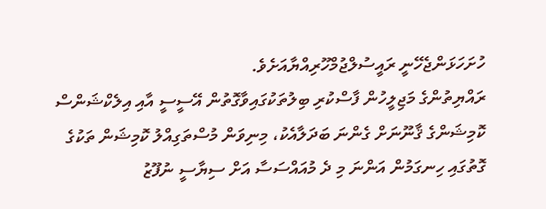ހުށަހަޅަންޖެހޭނީ ރައީސުލްޖުމްހޫރިއްޔާއަށެވެ.
ރައްޔިތުންގެ މަޖިލީހުން ފާސްކުރި ބިލުތަކުގައިވާގޮތުން އޭސީސީ އާއި އިލެކްޝަންސް ކޮމިޝަންގެ ޤާނޫނަށް ގެންނަ ބަދަލާއެކު، މިނިވަން މުސްތަގިއްލު ކޮމިޝަން ތަކުގެ ގޮތުގައި ހިނގަމުން އަންނަ މި ދެ މުއައްސަސާ އަށް ސިޔާސީ ނުފޫޒު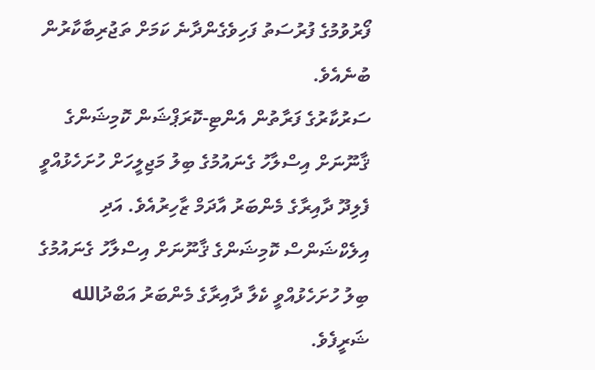ފޯރުވުމުގެ ފުރުސަތު ފަހިވެގެންދާނެ ކަމަށް ތަޖުރިބާކާރުން ބުނެއެވެ.
ސަރުކާރުގެ ފަރާތުން އެންޓި-ކޮރަޕްޝަން ކޮމިޝަންގެ ޤާނޫނަށް އިސްލާހު ގެނައުމުގެ ބިލު މަޖިލީހަށް ހުށަހެޅުއްވީ ފެލިދޫ ދާއިރާގެ މެންބަރު އާދަމް ޒާހިރުއެވެ. އަދި އިލެކްޝަންސް ކޮމިޝަންގެ ޤާނޫނަށް އިސްލާހު ގެނައުމުގެ ބިލު ހުށަހެޅުއްވީ ކެލާ ދާއިރާގެ މެންބަރު އަބްދުالله ޝަރީފެވެ.